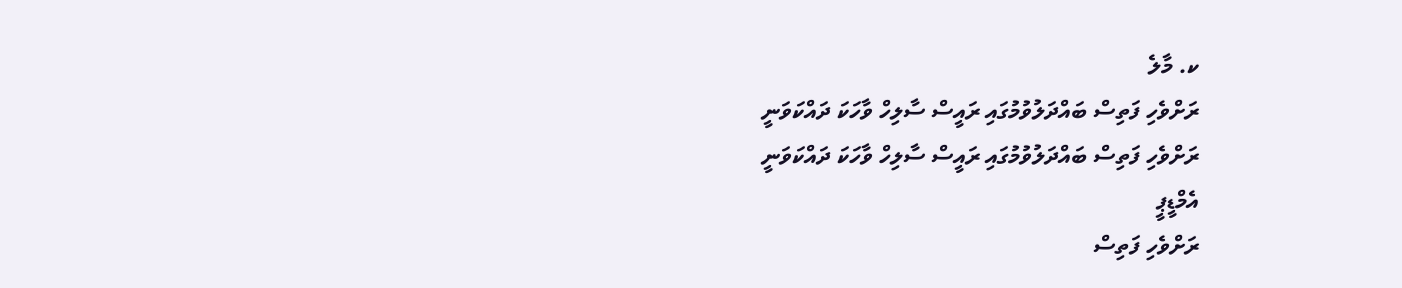ކ. މާލެ
ރަށްވެހި ފަތިސް ބައްދަލުވުމުގައި ރައީސް ސާލިހް ވާހަކަ ދައްކަވަނީ
ރަށްވެހި ފަތިސް ބައްދަލުވުމުގައި ރައީސް ސާލިހް ވާހަކަ ދައްކަވަނީ
އެމްޑީޕީ
ރަށްވެހި ފަތިސް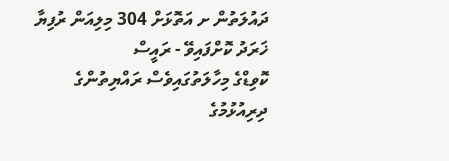ދައުލަތުން ށ އަތޮޅަށް 304 މިލިއަން ރުފިޔާ ޚަރަދު ކޮށްފައިވޭ - ރައީސް
ކޮވިޑްގެ މިހާލަތުގައިވެސް ރައްޔިތުންގެ ދިރިއުޅުމުގެ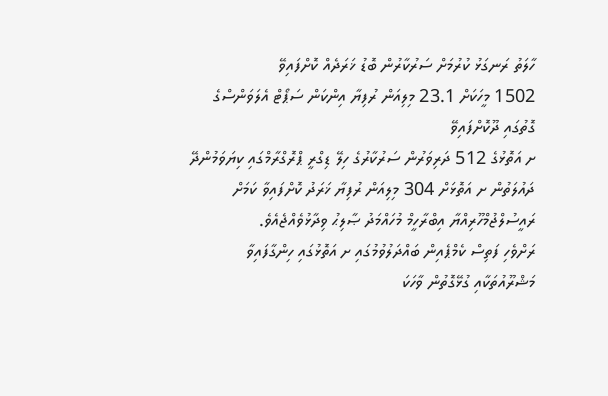ހާލަތު ރަނގަޅު ކުރުމަށް ސަރުކާރުން ބޮޑު ޚަރަދެއް ކޮށްފައިވޭ
1502 މީހަކަށް 23.1 މިލިއަން ރުފިޔާ އިންކަން ސަޕޯޓް އެލަވަންސްގެ ގޮތުގައި ދޫކޮށްފައިވޭ
ށ އަތޮޅުގެ 512 ދަރިވަރުން ސަރުކާރުގެ ހިލޭ ޑިގްރީ ޕްރޮގްރާމްގައި ކިޔަވަމުންދޭ
ދައުލަތުން ށ އަތޮޅަށް 304 މިލިއަން ރުފިޔާ ޚަރަދު ކޮށްފައިވާ ކަމަށް ރައީސުލްޖުމްހޫރިއްޔާ އިބްރާހީމް މުހައްމަދު ޞާލިޙު ވިދާޅުވެއްޖެއެވެ.
ރަށްވެހި ފަތިސް ކެމްޕެއިން ބައްދަލުވުމުގައި ށ އަތޮޅުގައި ހިންގާފައިވާ މަޝްރޫއުތަކާއި ގުޅޭގޮތުން ވާހަކަ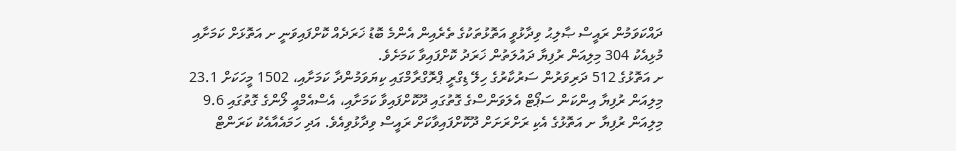ދައްކަވަމުން ރައީސް ޞާލިޙު ވިދާޅުވީ އަތޮޅުތަކުގެ ތެރެއިން އެންމެ ބޮޑު ޚަރަދެއް ކޮށްފައިވަނީ ށ އަތޮޅަށް ކަމަށާއި މުޅިއެކު 304 މިލިއަން ރުފިޔާ ދައުލަތުން ޚަރަދު ކޮށްފައިވާ ކަމަށެވެ.
ށ އަތޮޅުގެ 512 ދަރިވަރުން ސަރުކާރުގެ ހިލޭ ޑިގްރީ ޕްރޮގްރާމްގައި ކިޔަވަމުންދާ ކަމަށާއި، 1502 މީހަކަށް 23.1 މިލިއަން ރުފިޔާ އިންކަން ސަޕޯޓް އެލަވަންސްގެ ގޮތުގައި ދޫކޮށްފައިވާ ކަމަށާއި، އެސްއެމްއީ ލޯންގެ ގޮތުގައި 9.6 މިލިއަން ރުފިޔާ ށ އަތޮޅުގެ އެކި ރަށްރަށަށް ދޫކޮށްފައިވާކަށް ރައީސް ވިދާޅުވިއެވެ. އަދި ހަމައެއާއެކު ކަރަންޓް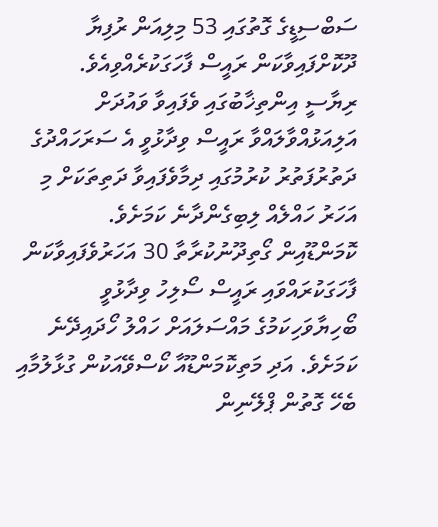ސަބްސިޑީގެ ގޮތުގައި 53 މިލިއަން ރުފިޔާ ދޫކޮށްފައިވާކަން ރައީސް ފާހަގަކުރެއްވިއެވެ.
ރިޔާސީ އިންތިޚާބުގައި ވެފައިވާ ވައުދަށް އަލިއަޅުއްވާލައްވާ ރައީސް ވިދާޅުވީ އެ ސަރަހައްދުގެ ދަތުރުފަތުރު ކުރުމުގައި ދިމާވެފައިވާ ދަތިތަކަށް މި އަހަރު ހައްލެއް ލިބިގެންދާނެ ކަމަށެވެ.
ކޮމަންޑޫއިން ގޯތިދޫނުކުރާތާ 30 އަހަރުވެފައިވާކަން ފާހަގަކުރައްވައި ރައީސް ސޯލިހު ވިދާޅުވީ ބޯހިޔާވަހިކަމުގެ މައްސަލައަށް ހައްލު ހޯދައިދޭނެ ކަމަށެވެ. އަދި މަތިކޮމަންޑޫއާ ކޯސްވޭއަކުން ގުޅާލުމާއި ބެހޭ ގޮތުން ޕްލޭނިން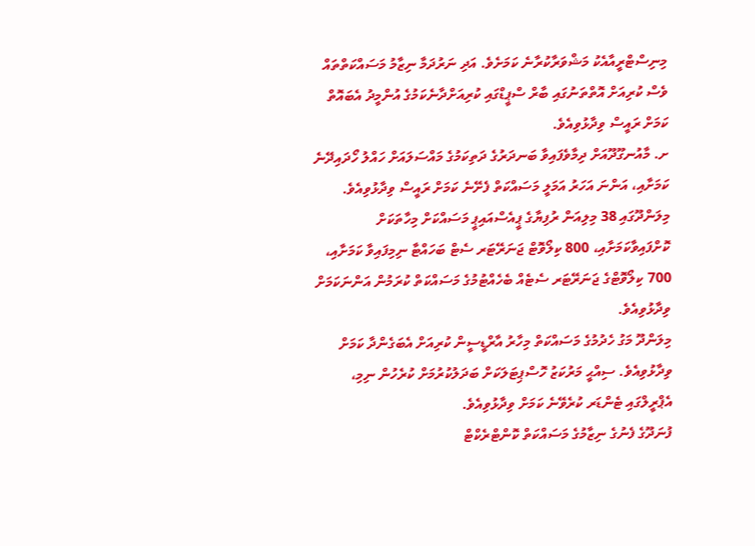މިނިސްޓްރީއާއެކު މަޝްވަރާކުރާނެ ކަމަށެވެ. އަދި ނަރުދަމާ ނިޒާމު މަސައްކަތްތައް ވެސް ކުރިއަށް އޮތްތަނުގައި ބާރް ސްޕީޑްގައި ކުރިއަށްދާނެކަމުގެ އުންމީދު އެބައޮތް ކަމަށް ރައީސް ވިދާޅުވިއެވެ.
ށ. މާއުނގޫދޫއަށް ދިމާވެފައިވާ ބަނދަރުގެ ދަތިކަމުގެ މައްސަލައަށް ހައްލު ހޯދައިދޭނެ ކަމަށާއި، އަންނަ އަހަރު އަމަލީ މަސައްކަތް ފެށޭނެ ކަމަށް ރައީސް ވިދާޅުވިއެވެ.
މިލަންދޫގައި 38 މިލިއަން ރުފިޔާގެ ޕީއެސްއައިޕީ މަސައްކަށް މިހާތަކަށް ކޮށްފައިވާކަމަށާއި، 800 ކިލޯވޮޓް ޖަނަރޭޓަރ ސެޓް ބަހައްޓާ ނިމިފައިވާ ކަމަށާއި، 700 ކިލޯވޮޓްގެ ޖަނަރޭޓަރ ސެޓެއް ބެހެއްޓުމުގެ މަސައްކަތް ކުރަމުން އަންނަކަމަށް ވިދާޅުވިއެވެ.
މިލަންދޫ މަގު ހެދުމުގެ މަސައްކަތް މިހާރު އާރްޑީސީން ކުރިއަށް އެބަގެންދާ ކަމަށް ވިދާޅުވިއެވެ. ސިއްޙީ މަރުކަޒު ހޮސްޕިޓަލަކަށް ބަދަލުކުރުމަށް ކުރެހުން ނިމި، އެޕްރީލްގައި ޓެންޑަރ ކުރެވޭނެ ކަމަށް ވިދާޅުވިއެވެ.
ފުނަދޫގެ ފެނުގެ ނިޒާމުގެ މަސައްކަތް ކޮންޓްރެކްޓް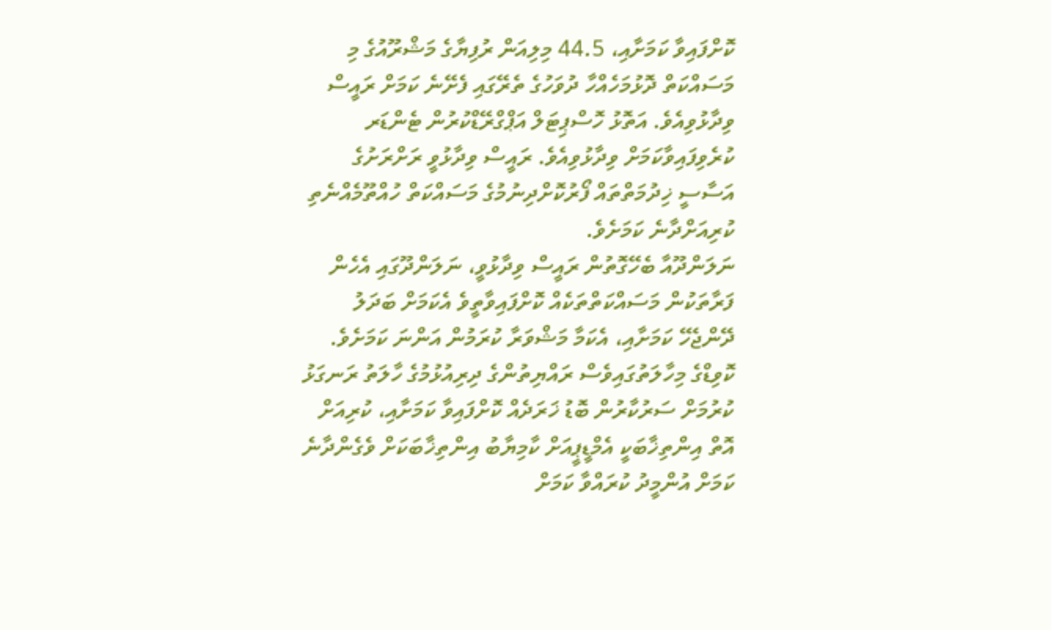ކޮށްފައިވާ ކަމަށާއި، 44.5 މިލިއަން ރުފިޔާގެ މަޝްރޫއުގެ މި މަސައްކަތް ދޮޅުމަހެއްހާ ދުވަހުގެ ތެރޭގައި ފެށޭނެ ކަމަށް ރައީސް ވިދާޅުވިއެވެ. އަތޮޅު ހޮސްޕިޓަލް އަޕްގްރޭޑްކުރުން ޓެންޑަރ ކުރެވިފައިވާކަމަށް ވިދާޅުވިއެވެ. ރައީސް ވިދާޅުވީ ރަށްރަށުގެ އަސާސީ ޚިދުމަތްތައް ފޯރުކޮށްދިނުމުގެ މަސައްކަތް ހުއްތޫމެއްނެތި ކުރިއަށްދާނެ ކަމަށެވެ.
ނަލަންދޫއާ ބެހޭގޮތުން ރައީސް ވިދާޅުވީ، ނަލަންދޫގައި އެހެން ފަރާތަކުން މަސައްކަތްތަކެއް ކޮށްފައިވާތީވެ އެކަމަށް ބަދަލު ދޭންޖެހޭ ކަމަށާއި، އެކަމާ މަޝްވަރާ ކުރަމުން އަންނަ ކަމަށެވެ. ކޮވިޑްގެ މިހާލަތުގައިވެސް ރައްޔިތުންގެ ދިރިއުޅުމުގެ ހާލަތު ރަނގަޅު ކުރުމަށް ސަރުކާރުން ބޮޑު ޚަރަދެއް ކޮށްފައިވާ ކަމަށާއި، ކުރިއަށް އޮތް އިންތިޚާބަކީ އެމްޑީޕީއަށް ކާމިޔާބު އިންތިޚާބަކަށް ވެގެންދާނެ ކަމަށް އުންމީދު ކުރައްވާ ކަމަށް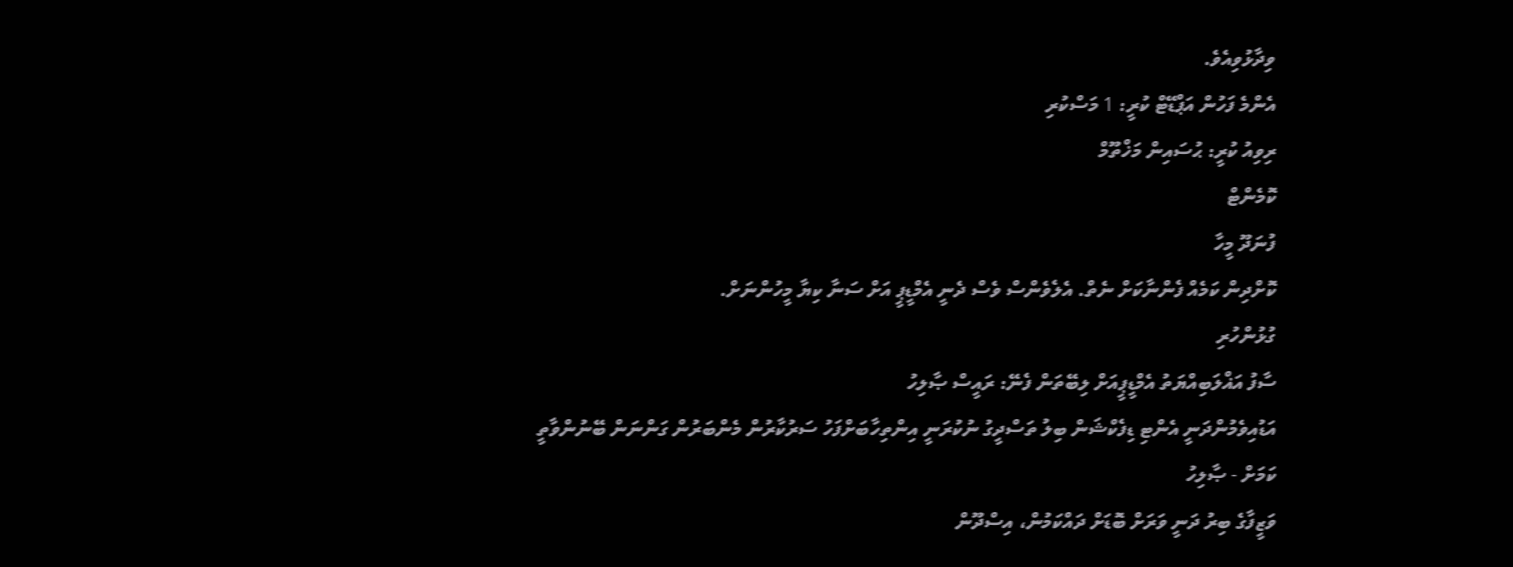ވިދާޅުވިއެވެ.
އެންމެ ފަހުން އަޕްޑޭޓް ކުރީ: 1 މަސްކުރި
ރިވިއު ކުރީ: ޙުސައިން މަޚްތޫމް
ކޮމެންޓް
ފުނަދޫ މީހާ
ކޮށްދިން ކަމެއް ފެންނާކަށް ނެތް. އެލެވެންސް ވެސް ދެނީ އެމްޑީޕީ އަށް ސަނާ ކިޔާ މީހުންނަށް.
ގުޅުންހުރި
ސާފު އަޣްލަބިއްޔަތު އެމްޑީޕީއަށް ލިބޭތަން ފެނޭ: ރައީސް ޞާލިހު
އަޑުއިވެމުންދަނީ އެންޓި ޑިފެކްޝަން ބިލު ތަސްދީގު ނުކުރަނީ އިންތިހާބަށްފަހު ސަރުކާރުން މެންބަރުން ގަންނަން ބޭނުންވާތީ ކަމަށް - ޞާލިހު
ވަޒީފާގެ ބިރު ދަނީ ވަރަށް ބޮޑަށް ދައްކަމުން، އިސްދޫން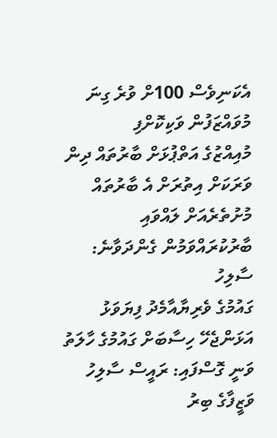އެކަނިވެސް 100ށް ވުރެ ގިނަ މުވައްޒަފުން ވަކިކޮށްފި
މުއިއްޒުގެ އަތްޕުޅަށް ބާރުތައް ދިން ވަރަކަށް އިތުރަށް އެ ބާރުތައް މުށުތެރެއަށް ލައްވައި ބާރުކުރައްވަމުން ގެންދަވާނެ: ސާލިހު
ގައުމުގެ ވެރިޔާއާމެދު ފިޔަވަޅު އަޅަންޖެހޭ ހިސާބަށް ގައުމުގެ ހާލަތު ވަނީ ގޮސްފައި: ރައީސް ސާލިހު
ވަޒީފާގެ ބިރު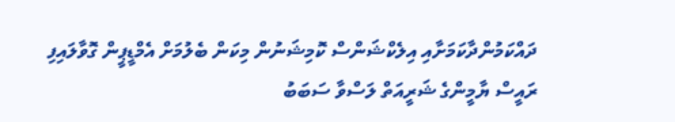ދައްކަމުންދާކަމަށާއި އިލެކްޝަންސް ކޮމިޝަނުން މިކަން ބެލުމަށް އެމްޑީޕީން ގޮވާލައިފި
ރައީސް ޔާމީންގެ ޝަރީއަތް ލަސްވާ ސަބަބު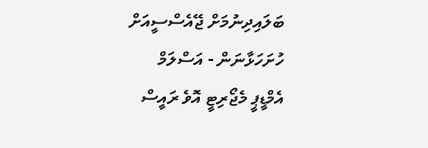ބަލައިދިނުމަށް ޖޭއެސްސީއަށް ހުށަހަޅާނަން - އަސްލަމް
އެމްޑީޕީ މެޖޯރިޓީ އޮވެ ރައީސް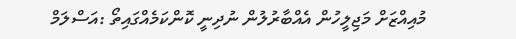މުއިއްޒަށް މަޖިލީހުން އެއްބާރުލުން ނުދިނީ ކޮންކަމެއްގައިތޯ :އަސްލަމް